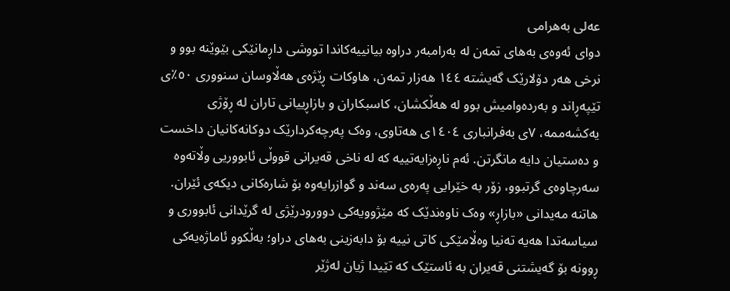عەلی بەهرامی
دوای ئەوەی بەهای تمەن لە بەرامبەر دراوە بیانییەکاندا تووشی داڕمانێکی بێوێنە بوو و نرخی هەر دۆلارێک گەیشتە ١٤٤ هەزار تمەن، هاوکات ڕێژەی هەڵاوسان سنووری ٥٠٪ی تێپەڕاند و بەردەوامیش بوو لە هەڵکشان، کاسبکاران و بازاڕییانی تاران لە ڕۆژی یەکشەممە، ٧ی بەفرانباری ١٤٠٤ی هەتاوی، وەک پەرچەکردارێک دوکانەکانیان داخست و دەستیان دایە مانگرتن. ئەم ناڕەزایەتییە کە لە ناخی قەیرانی قووڵی ئابووریی وڵاتەوە سەرچاوەی گرتبوو، زۆر بە خێرایی پەرەی سەند و گوازرایەوە بۆ شارەکانی دیکەی ئێران. هاتنە مەیدانی «بازاڕ» وەک ناوەندێک کە مێژوویەکی دوورودرێژی لە گرێدانی ئابووری و سیاسەتدا هەیە تەنیا وەڵامێکی کاتی نییە بۆ دابەزینی بەهای دراو؛ بەڵکوو ئاماژەیەکی ڕوونە بۆ گەیشتنی قەیران بە ئاستێک کە تێیدا ژیان لەژێر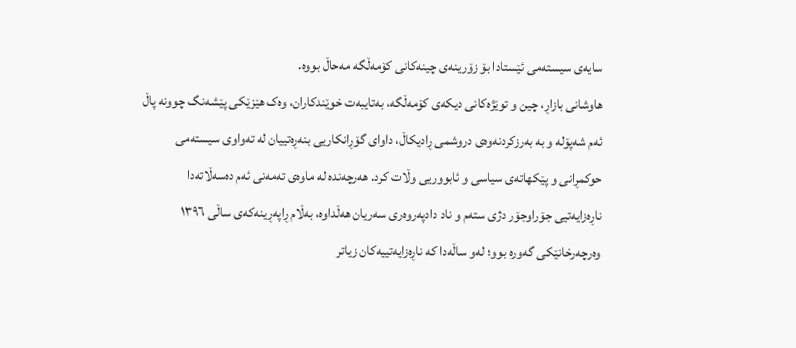سایەی سیستەمی ئێستادا بۆ زۆرینەی چینەکانی کۆمەڵگە مەحاڵ بووە.
هاوشانی بازاڕ، چین و توێژەکانی دیکەی کۆمەڵگە، بەتایبەت خوێندکاران، وەک هێزێکی پێشەنگ چوونە پاڵ ئەم شەپۆلە و بە بەرزکردنەوەی دروشمی ڕادیکاڵ، داوای گۆڕانکاریی بنەڕەتییان لە تەواوی سیستەمی حوکمڕانی و پێکهاتەی سیاسی و ئابووریی وڵات کرد. هەرچەندە لە ماوەی تەمەنی ئەم دەسەڵاتەدا ناڕەزایەتیی جۆراوجۆر دژی ستەم و ناد دادپەروەری سەریان هەڵداوە، بەڵام ڕاپەڕینەکەی ساڵی ١٣٩٦ وەرچەرخانێکی گەورە بوو؛ لەو ساڵەدا کە ناڕەزایەتییەکان زیاتر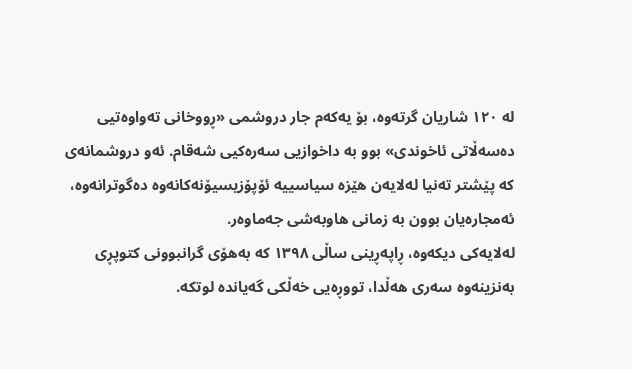لە ١٢٠ شاریان گرتەوە، بۆ یەکەم جار دروشمی «ڕووخانی تەواوەتیی دەسەڵاتی ئاخوندی» بوو بە داخوازیی سەرەکیی شەقام. ئەو دروشمانەی کە پێشتر تەنیا لەلایەن هێزە سیاسییە ئۆپۆزیسیۆنەکانەوە دەگوترانەوە، ئەمجارەیان بوون بە زمانی هاوبەشی جەماوەر.
لەلایەکی دیکەوە، ڕاپەڕینی ساڵی ١٣٩٨ کە بەهۆی گرانبوونی کتوپڕی بەنزینەوە سەری هەڵدا، تووڕەیی خەڵکی گەیاندە لوتکە.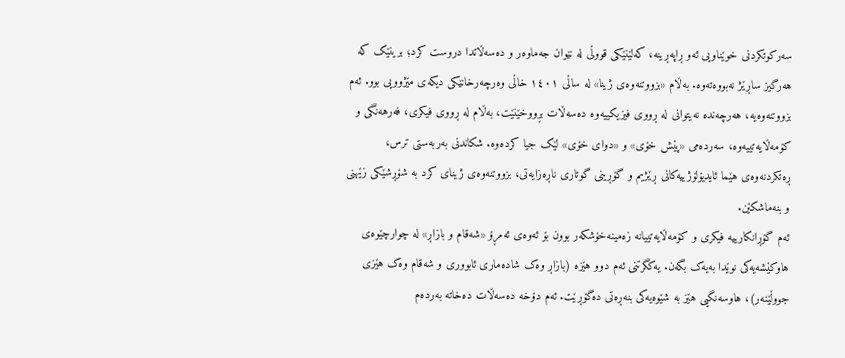سەرکوتکردنی خوێناویی ئەو ڕاپەڕینە، کەلێنێکی قووڵی لە نێوان جەماوەر و دەسەڵاتدا دروست کرد؛ برینێک کە هەرگیز ساڕێژ نەبووەتەوە. بەڵام «بزووتنەوەی ژینا» لە ساڵی ١٤٠١ خاڵی وەرچەرخانێکی دیکەی مێژوویی بوو. ئەم بزووتنەوەیە، هەرچەندە نەیتوانی لە ڕووی فیزیکییەوە دەسەڵات بڕووخێنێت، بەڵام لە ڕووی فیکری، فەرهەنگی و کۆمەڵایەتییەوه، سەردەمی «پێش خۆی» و «دوای خۆی» لێک جیا کردەوە. شکاندنی بەربەستی ترس، ڕەتکردنەوەی هێما ئایدیۆلۆژییەکانی ڕێژیم و گۆڕینی گوتاری ناڕەزایەتی، بزووتنەوەی ژینای کرد بە شۆڕشێکی زێهنی و بنەماشکێن.
ئەم گۆڕانکارییە فیکری و کۆمەڵایەتییانە زەمینەخۆشکەر بوون بۆ ئەوەی ئەمڕۆ «شەقام و بازاڕ» لە چوارچێوەی هاوکێشەیەکی نوێدا بەیەک بگەن. یەکگرتنی ئەم دوو هێزە (بازاڕ وەک شادەماری ئابووری و شەقام وەک هێزی جووڵێنەر)، هاوسەنگیی هێز بە شێوەیەکی بنەڕەتی دەگۆڕێت. ئەم دۆخە دەسەڵات دەخاتە بەردەم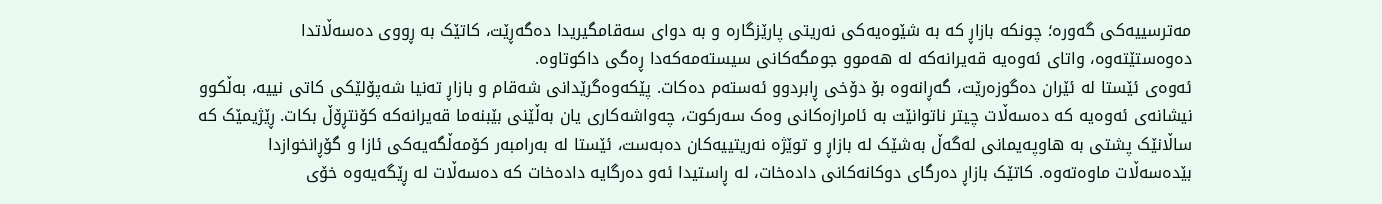مەترسییەکی گەورە؛ چونکە بازاڕ کە بە شێوەیەکی نەریتی پارێزگارە و بە دوای سەقامگیریدا دەگەڕێت، کاتێک بە ڕووی دەسەڵاتدا دەوەستێتەوە، واتای ئەوەیە قەیرانەکە لە هەموو جومگەکانی سیستەمەکەدا ڕەگی داکوتاوە.
ئەوەی ئێستا لە ئێران دەگوزەرێت، گەڕانەوە بۆ دۆخی ڕابردوو ئەستەم دەکات. پێکەوەگرێدانی شەقام و بازاڕ تەنیا شەپۆلێکی کاتی نییە، بەڵکوو نیشانەی ئەوەیە کە دەسەڵات چیتر ناتوانێت بە ئامرازەکانی وەک سەرکوت، چەواشەکاری یان بەڵێنی بێبنەما قەیرانەکە کۆنتڕۆڵ بکات. ڕێژیمێک کە ساڵانێک پشتی بە هاوپەیمانی لەگەڵ بەشێک لە بازاڕ و توێژە نەریتییەکان دەبەست، ئێستا لە بەرامبەر کۆمەڵگەیەکی ئازا و گۆڕانخوازدا بێدەسەڵات ماوەتەوە. کاتێک بازاڕ دەرگای دوکانەکانی دادەخات، لە ڕاستیدا ئەو دەرگایە دادەخات کە دەسەڵات لە ڕێگەیەوە خۆی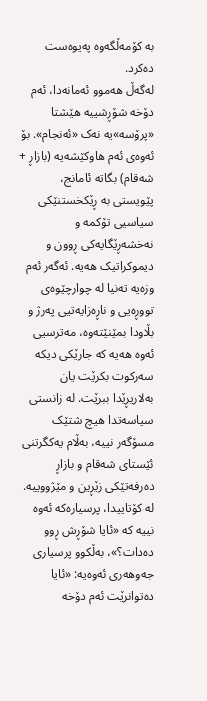بە کۆمەڵگەوە پەیوەست دەکرد.
لەگەڵ هەموو ئەمانەدا، ئەم دۆخە شۆڕشییە هێشتا «پرۆسە»یە نەک «ئەنجام». بۆ ئەوەی ئەم هاوکێشەیە (بازاڕ + شەقام) بگاتە ئامانج، پێویستی بە ڕێکخستنێکی سیاسیی تۆکمە و نەخشەڕێگایەکی ڕوون و دیموکراتیک هەیە. ئەگەر ئەم وزەیە تەنیا لە چوارچێوەی تووڕەیی و ناڕەزایەتیی پەرژ و بڵاودا بمێنێتەوە، مەترسیی ئەوە هەیە کە جارێکی دیکە سەرکوت بکرێت یان بەلاریڕێدا ببرێت. لە زانستی سیاسەتدا هیچ شتێک مسۆگەر نییە، بەڵام یەکگرتنی ئێستای شەقام و بازاڕ دەرفەتێکی زێڕین و مێژووییە.
لە کۆتاییدا، پرسیارەکە ئەوە نییە کە «ئایا شۆڕش ڕوو دەدات؟»، بەڵکوو پرسیاری جەوهەری ئەوەیە: «ئایا دەتوانرێت ئەم دۆخە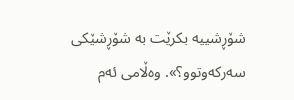شۆڕشییە بکرێت بە شۆڕشێکی سەرکەوتوو؟». وەڵامی ئەم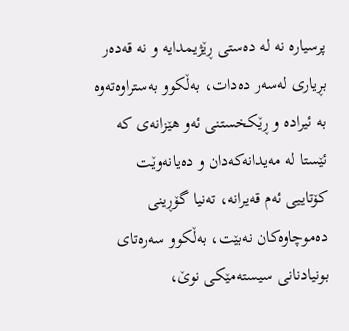پرسیارە نە لە دەستی ڕێژیمدایە و نە قەدەر بڕیاری لەسەر دەدات، بەڵکوو بەستراوەتەوە بە ئیرادە و ڕێکخستنی ئەو هێزانەی کە ئێستا لە مەیدانەکەدان و دەیانەوێت کۆتاییی ئەم قەیرانە، تەنیا گۆڕینی دەموچاوەکان نەبێت، بەڵکوو سەرەتای بونیادنانی سیستەمێکی نوێ،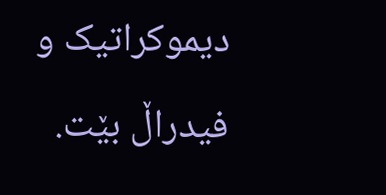دیموکراتیک و فیدراڵ بێت.